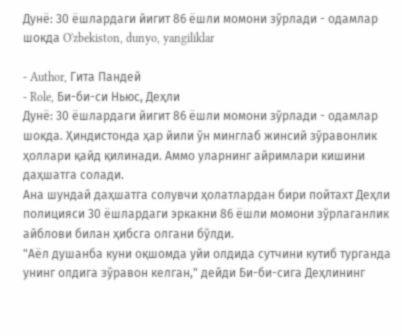Дунё: 30 ёшлардаги йигит 86 ёшли момони зўрлади - одамлар шокда O'zbekiston, dunyo, yangiliklar

- Author, Гита Пандей
- Role, Би-би-си Ньюс, Деҳли
Дунё: 30 ёшлардаги йигит 86 ёшли момони зўрлади - одамлар шокда. Ҳиндистонда ҳар йили ўн минглаб жинсий зўравонлик ҳоллари қайд қилинади. Аммо уларнинг айримлари кишини даҳшатга солади.
Ана шундай даҳшатга солувчи ҳолатлардан бири пойтахт Деҳли полицияси 30 ёшлардаги эркакни 86 ёшли момони зўрлаганлик айблови билан ҳибсга олгани бўлди.
"Аёл душанба куни оқшомда уйи олдида сутчини кутиб турганда унинг олдига зўравон келган," дейди Би-би-сига Деҳлининг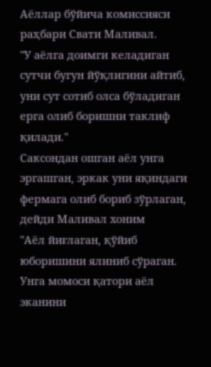Аёллар бўйича комиссияси раҳбари Свати Маливал.
"У аёлга доимги келадиган сутчи бугун йўқлигини айтиб, уни сут сотиб олса бўладиган ерга олиб боришни таклиф қилади."
Саксондан ошган аёл унга эргашган, эркак уни яқиндаги фермага олиб бориб зўрлаган, дейди Маливал хоним
"Аёл йиғлаган, қўйиб юборишини ялиниб сўраган. Унга момоси қатори аёл эканини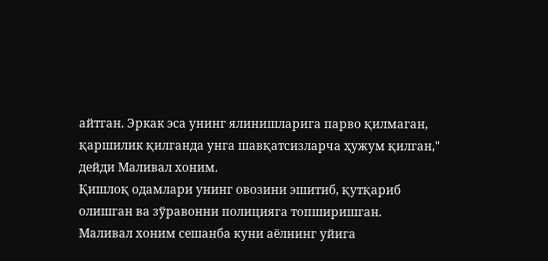айтган. Эркак эса унинг ялинишларига парво қилмаган, қаршилик қилганда унга шавқатсизларча ҳужум қилган," дейди Маливал хоним.
Қишлоқ одамлари унинг овозини эшитиб, қутқариб олишган ва зўравонни полицияга топширишган.
Маливал хоним сешанба куни аёлнинг уйига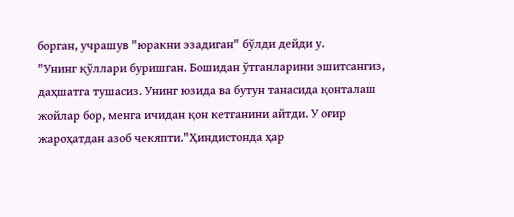борган, учрашув "юракни эзадиган" бўлди дейди у.
"Унинг қўллари буришган. Бошидан ўтганларини эшитсангиз, даҳшатга тушасиз. Унинг юзида ва бутун танасида қонталаш жойлар бор, менга ичидан қон кетганини айтди. У оғир жароҳатдан азоб чекяпти."Ҳиндистонда ҳар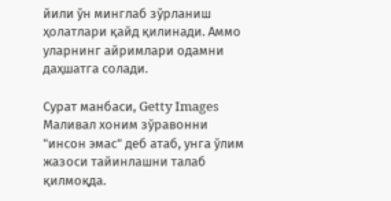йили ўн минглаб зўрланиш ҳолатлари қайд қилинади. Аммо уларнинг айримлари одамни даҳшатга солади.

Сурат манбаси, Getty Images
Маливал хоним зўравонни "инсон эмас" деб атаб, унга ўлим жазоси тайинлашни талаб қилмоқда.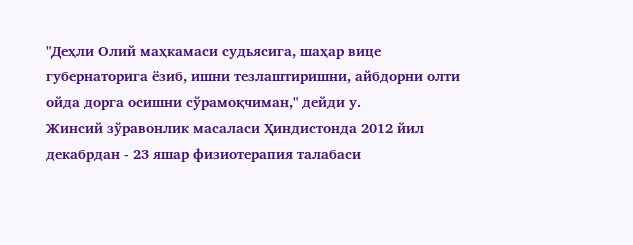"Деҳли Oлий маҳкамаси судьясига, шаҳар вице губернаторига ёзиб, ишни тезлаштиришни, айбдорни олти ойда дорга осишни сўрамоқчиман," дейди у.
Жинсий зўравонлик масаласи Ҳиндистонда 2012 йил декабрдан - 23 яшар физиотерапия талабаси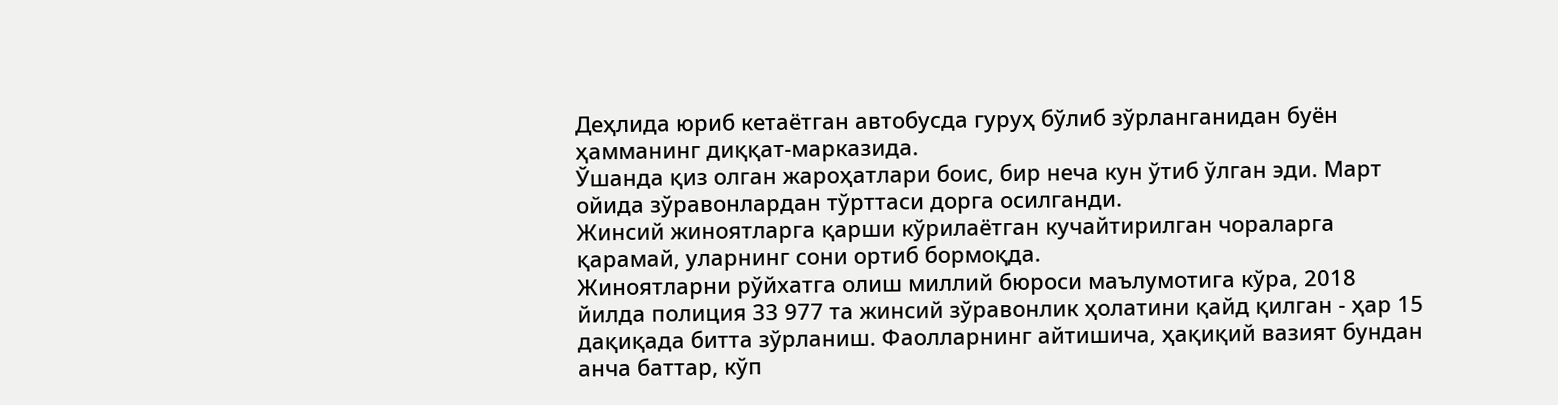Деҳлида юриб кетаётган автобусда гуруҳ бўлиб зўрланганидан буён ҳамманинг диққат-марказида.
Ўшанда қиз олган жароҳатлари боис, бир неча кун ўтиб ўлган эди. Март ойида зўравонлардан тўрттаси дорга осилганди.
Жинсий жиноятларга қарши кўрилаётган кучайтирилган чораларга қарамай, уларнинг сони ортиб бормоқда.
Жиноятларни рўйхатга олиш миллий бюроси маълумотига кўра, 2018 йилда полиция 33 977 та жинсий зўравонлик ҳолатини қайд қилган - ҳар 15 дақиқада битта зўрланиш. Фаолларнинг айтишича, ҳақиқий вазият бундан анча баттар, кўп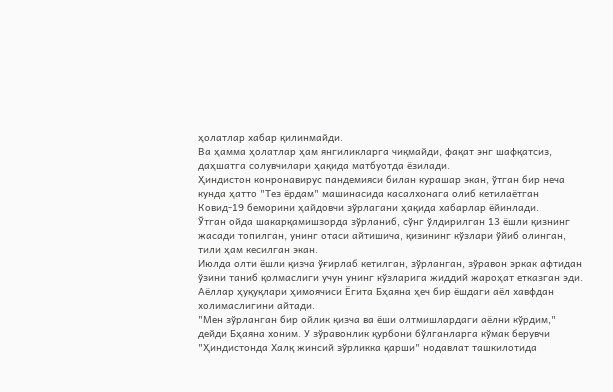ҳолатлар хабар қилинмайди.
Ва ҳамма ҳолатлар ҳам янгиликларга чиқмайди, фақат энг шафқатсиз, даҳшатга солувчилари ҳақида матбуотда ёзилади.
Ҳиндистон конронавирус пандемияси билан курашар экан, ўтган бир неча кунда ҳатто "Тез ёрдам" машинасида касалхонага олиб кетилаётган Ковид-19 беморини ҳайдовчи зўрлагани ҳақида хабарлар ёйинлади.
Ўтган ойда шакарқамишзорда зўрланиб, сўнг ўлдирилган 13 ёшли қизнинг жасади топилган, унинг отаси айтишича, қизининг кўзлари ўйиб олинган, тили ҳам кесилган экан.
Июлда олти ёшли қизча ўғирлаб кетилган, зўрланган, зўравон эркак афтидан ўзини таниб қолмаслиги учун унинг кўзларига жиддий жароҳат етказган эди.
Аёллар ҳуқуқлари ҳимоячиси Ёгита Бҳаяна ҳеч бир ёшдаги аёл хавфдан xолимаслигини айтади.
"Мен зўрланган бир ойлик қизча ва ёши олтмишлардаги аёлни кўрдим," дейди Бҳаяна хоним. У зўравонлик қурбони бўлганларга кўмак берувчи "Ҳиндистонда Халқ жинсий зўрликка қарши" нодавлат ташкилотида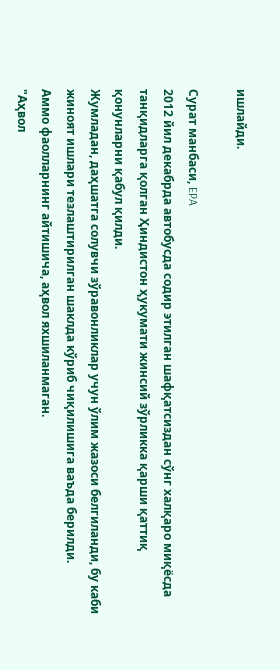ишлайди.

Сурат манбаси, EPA
2012 йил декабрда автобусда содир этилган шафқатсиздан сўнг халқаро миқёсда танқидларга қолган Ҳиндистон ҳукумати жинсий зўрликка қарши қаттиқ қонунларни қабул қилди.
Жумладан, даҳшатга солувчи зўравонликлар учун ўлим жазоси белгиланди, бу каби жиноят ишлари тезлаштирилган шаклда кўриб чиқилишига ваъда берилди.
Аммо фаолларнинг айтишича, аҳвол яхшиланмаган.
"Аҳвол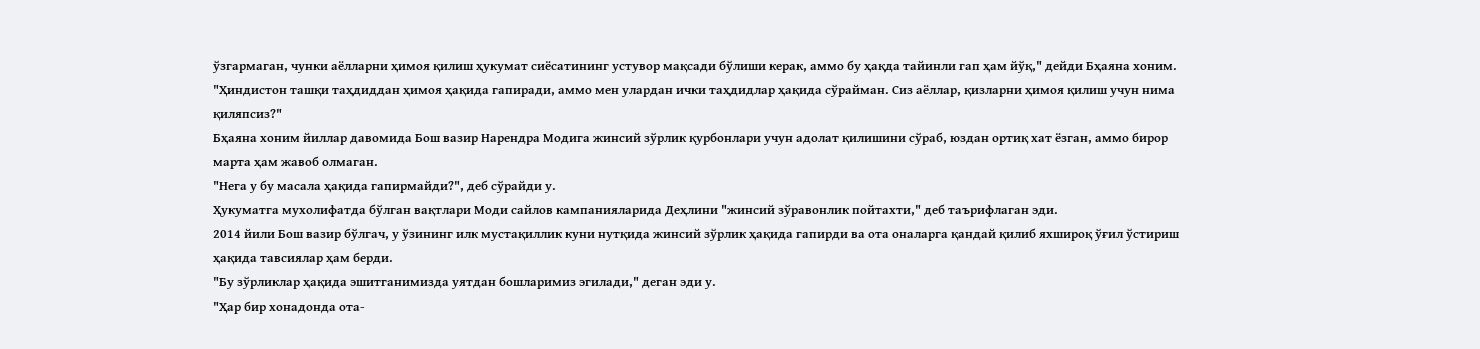ўзгармаган, чунки аёлларни ҳимоя қилиш ҳукумат сиёсатининг устувор мақсади бўлиши керак, аммо бу ҳақда тайинли гап ҳам йўқ," дейди Бҳаяна хоним.
"Ҳиндистон ташқи таҳдиддан ҳимоя ҳақида гапиради, аммо мен улардан ички таҳдидлар ҳақида сўрайман. Сиз аёллар, қизларни ҳимоя қилиш учун нима қиляпсиз?"
Бҳаяна хоним йиллар давомида Бош вазир Нарендра Модига жинсий зўрлик қурбонлари учун адолат қилишини сўраб, юздан ортиқ хат ёзган, аммо бирор марта ҳам жавоб олмаган.
"Нега у бу масала ҳақида гапирмайди?", деб сўрайди у.
Ҳукуматга мухолифатда бўлган вақтлари Моди сайлов кампанияларида Деҳлини "жинсий зўравонлик пойтахти," деб таърифлаган эди.
2014 йили Бош вазир бўлгач, у ўзининг илк мустақиллик куни нутқида жинсий зўрлик ҳақида гапирди ва ота оналарга қандай қилиб яхшироқ ўғил ўстириш ҳақида тавсиялар ҳам берди.
"Бу зўрликлар ҳақида эшитганимизда уятдан бошларимиз эгилади," деган эди у.
"Ҳар бир хонадонда ота-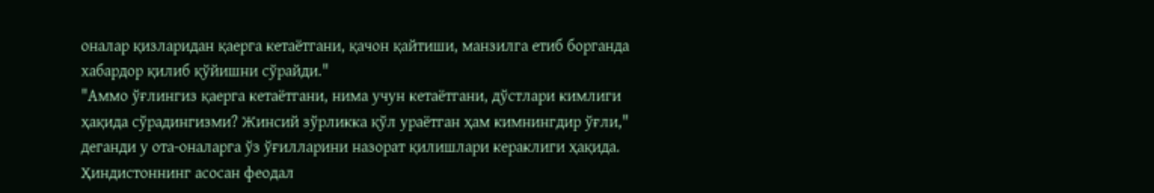оналар қизларидан қаерга кетаётгани, қачон қайтиши, манзилга етиб борганда хабардор қилиб қўйишни сўрайди."
"Аммо ўғлингиз қаерга кетаётгани, нима учун кетаётгани, дўстлари кимлиги ҳақида сўрадингизми? Жинсий зўрликка қўл ураётган ҳам кимнингдир ўғли," деганди у ота-оналарга ўз ўғилларини назорат қилишлари кераклиги ҳақида.
Ҳиндистоннинг асосан феодал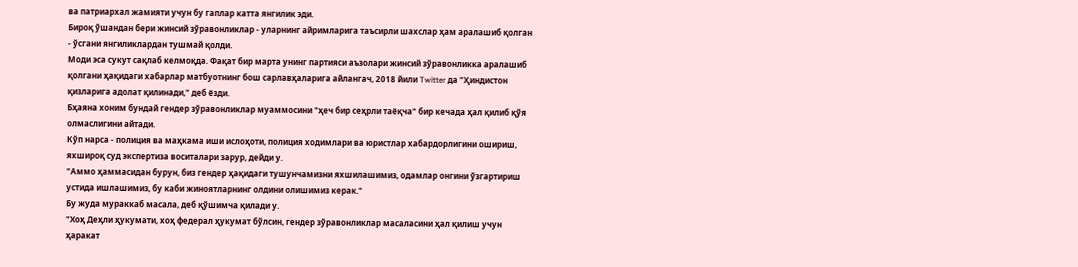ва патриархал жамияти учун бу гаплар катта янгилик эди.
Бироқ ўшандан бери жинсий зўравонликлар - уларнинг айримларига таъсирли шахслар ҳам аралашиб қолган - ўсгани янгиликлардан тушмай қолди.
Моди эса сукут сақлаб келмоқда. Фақат бир марта унинг партияси аъзолари жинсий зўравонликка аралашиб қолгани ҳақидаги хабарлар матбуотнинг бош сарлавҳаларига айлангач, 2018 йили Twitter да "Ҳиндистон қизларига адолат қилинади," деб ёзди.
Бҳаяна хоним бундай гендер зўравонликлар муаммосини "ҳеч бир сеҳрли таёқча" бир кечада ҳал қилиб қўя олмаслигини айтади.
Кўп нарса - полиция ва маҳкама иши ислоҳоти, полиция ходимлари ва юристлар хабардорлигини ошириш, яхшироқ суд экспертиза воситалари зарур, дейди у.
"Аммо ҳаммасидан бурун, биз гендер ҳақидаги тушунчамизни яхшилашимиз, одамлар онгини ўзгартириш устида ишлашимиз, бу каби жиноятларнинг олдини олишимиз керак."
Бу жуда мураккаб масала, деб қўшимча қилади у.
"Хоҳ Деҳли ҳукумати, хоҳ федерал ҳукумат бўлсин, гендер зўравонликлар масаласини ҳал қилиш учун ҳаракат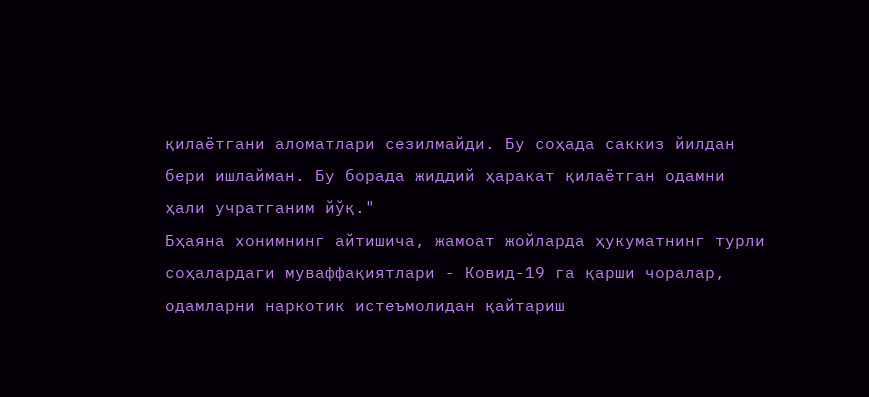қилаётгани аломатлари сезилмайди. Бу соҳада саккиз йилдан бери ишлайман. Бу борада жиддий ҳаракат қилаётган одамни ҳали учратганим йўқ."
Бҳаяна хонимнинг айтишича, жамоат жойларда ҳукуматнинг турли соҳалардаги муваффақиятлари - Ковид-19 га қарши чоралар, одамларни наркотик истеъмолидан қайтариш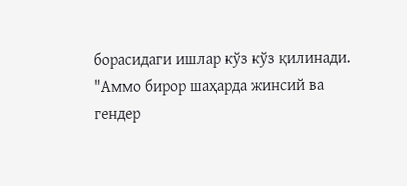борасидаги ишлар кўз кўз қилинади.
"Аммо бирор шаҳарда жинсий ва гендер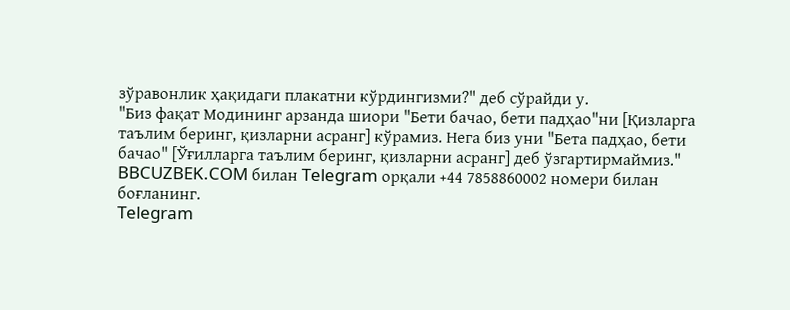зўравонлик ҳақидаги плакатни кўрдингизми?" деб сўрайди у.
"Биз фақат Модининг арзанда шиори "Бети бачао, бети падҳао"ни [Қизларга таълим беринг, қизларни асранг] кўрамиз. Нега биз уни "Бета падҳао, бети бачао" [Ўғилларга таълим беринг, қизларни асранг] деб ўзгартирмаймиз."
BBCUZBEK.COM билан Telegram орқали +44 7858860002 номери билан боғланинг.
Telegram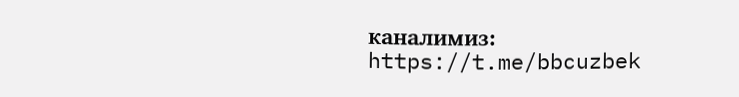каналимиз: https://t.me/bbcuzbek